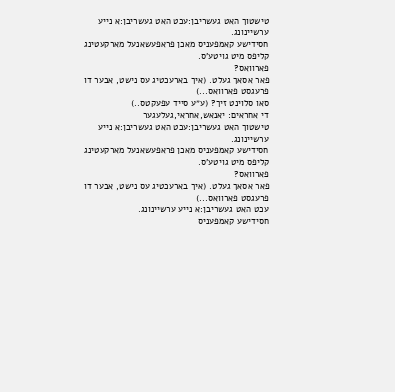טישטוך האט געשריבן:עכט האט געשריבן:א נייע ערשיינונג.
חסידישע קאמפעניס מאכן פראפעשאנעל מארקעטינג קליפס מיט גויטע'ס.
פארוואס?
פאר אסאך געלט. (איך בארעכטיג עס נישט, אבער דו פרעגסט פארוואס...)
סאו סלוינט זיך? (ע״ע סייד עפעקטס..)
די אחראים: יאנאש,אחראי,געלעגער
טישטוך האט געשריבן:עכט האט געשריבן:א נייע ערשיינונג.
חסידישע קאמפעניס מאכן פראפעשאנעל מארקעטינג קליפס מיט גויטע'ס.
פארוואס?
פאר אסאך געלט. (איך בארעכטיג עס נישט, אבער דו פרעגסט פארוואס...)
עכט האט געשריבן:א נייע ערשיינונג.
חסידישע קאמפעניס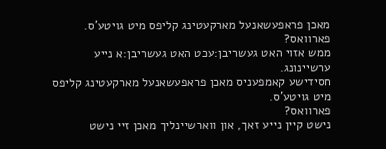מאכן פראפעשאנעל מארקעטינג קליפס מיט גויטע'ס.
פארוואס?
ממש אזוי האט געשריבן:עכט האט געשריבן:א נייע ערשיינונג.
חסידישע קאמפעניס מאכן פראפעשאנעל מארקעטינג קליפס מיט גויטע'ס.
פארוואס?
נישט קיין נייע זאך, און ווארשיינליך מאכן זיי נישט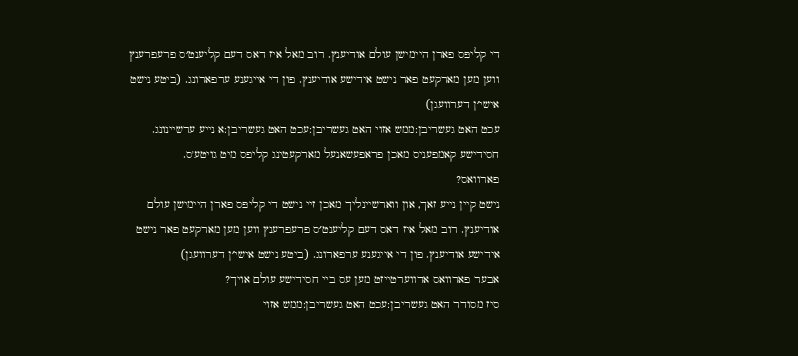די קליפּס פארן היימישן עולם אודיענץ. רוב מאל איז דאס דעם קליענט׳ס פרעפרענץ ווען מען מארקעט פאר נישט אידישע אודיענץ. פון די אייגענע ערפארונג. (ביטע נישט אישי׳ן דערוועגן)
עכט האט געשריבן:ממש אזוי האט געשריבן:עכט האט געשריבן:א נייע ערשיינונג.
חסידישע קאמפעניס מאכן פראפעשאנעל מארקעטינג קליפס מיט גויטע'ס.
פארוואס?
נישט קיין נייע זאך, און ווארשיינליך מאכן זיי נישט די קליפּס פארן היימישן עולם אודיענץ. רוב מאל איז דאס דעם קליענט׳ס פרעפרענץ ווען מען מארקעט פאר נישט אידישע אודיענץ. פון די אייגענע ערפארונג. (ביטע נישט אישי׳ן דערוועגן)
אבער פארוואס אדווערטייזט מען עס ביי חסידישע עולם אויך?
סיז מסודר האט געשריבן:עכט האט געשריבן:ממש אזוי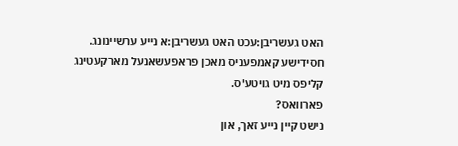האט געשריבן:עכט האט געשריבן:א נייע ערשיינונג.
חסידישע קאמפעניס מאכן פראפעשאנעל מארקעטינג קליפס מיט גויטע'ס.
פארוואס?
נישט קיין נייע זאך, און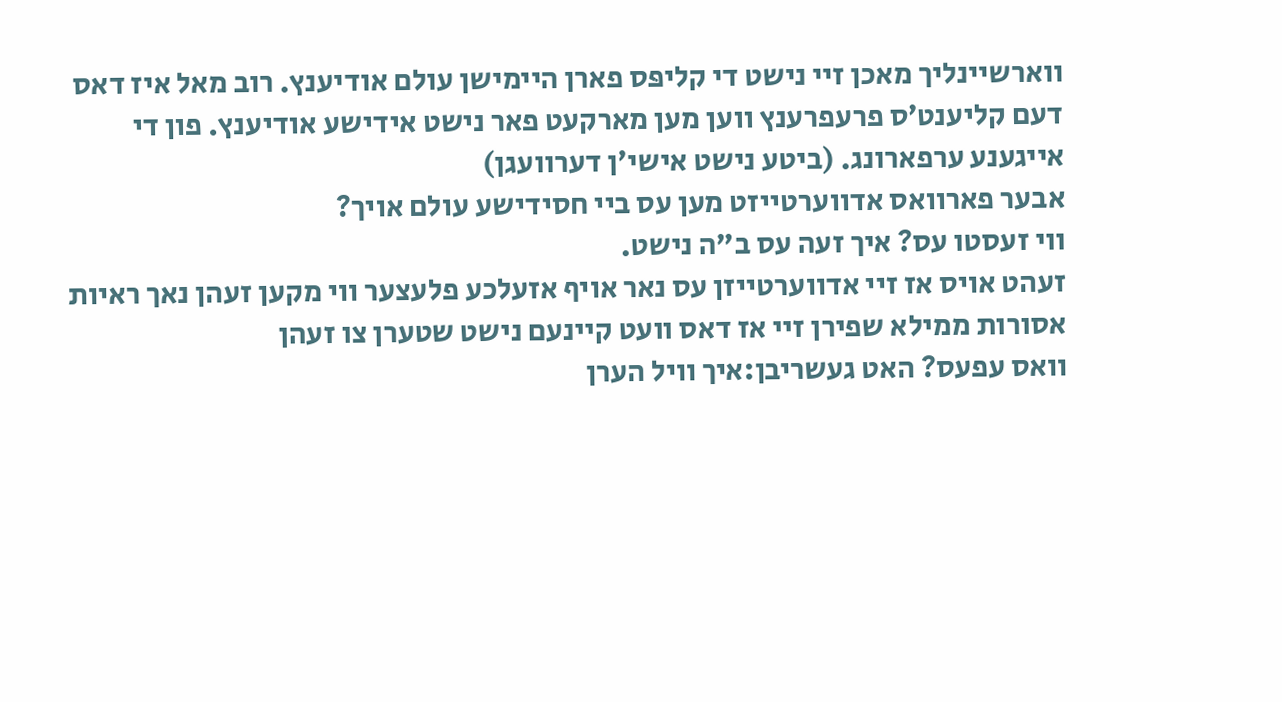ווארשיינליך מאכן זיי נישט די קליפּס פארן היימישן עולם אודיענץ. רוב מאל איז דאס דעם קליענט׳ס פרעפרענץ ווען מען מארקעט פאר נישט אידישע אודיענץ. פון די אייגענע ערפארונג. (ביטע נישט אישי׳ן דערוועגן)
אבער פארוואס אדווערטייזט מען עס ביי חסידישע עולם אויך?
ווי זעסטו עס? איך זעה עס ב"ה נישט.
זעהט אויס אז זיי אדווערטייזן עס נאר אויף אזעלכע פלעצער ווי מקען זעהן נאך ראיות אסורות ממילא שפירן זיי אז דאס וועט קיינעם נישט שטערן צו זעהן
וואס עפעס? האט געשריבן:איך וויל הערן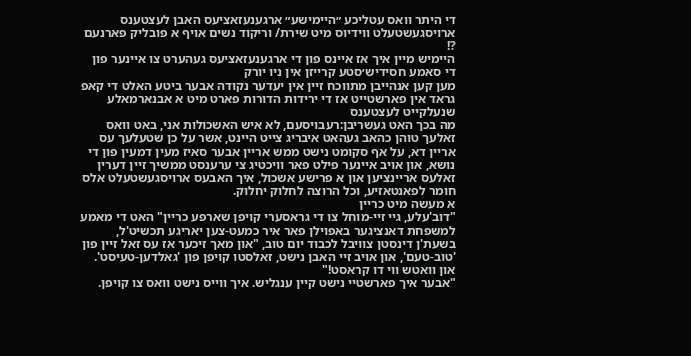די היתר וואס עטליכע ״היימישע״ ארגענעזאציעס האבן לעצטענס ארויסגעשטעלט ווידיוס מיט שירת/ וריקוד נשים אויף א פובליק פארנעם ?!
היימיש מיין איך אז איינס פון די ארגענעזאציעס געהערט צו איינער פון די סאמע חסידיש׳סטע קרייזן אין ניו יורק
מען קען אנהייבן מתווכח זיין אין יעדער נקודה אבער ביטע האלט די קאפ גראד אין פארשטייט אז די ירידות הדורות פארט מיט א אבנארמאלע שנעלקייט לעצטענס
מה בכך האט געשריבן:רעבויסעם, לא איש האשכולות אני, באט וואס זאלעך טוהן כהאב געהאט איבריג צייט היינט, אשר על כן שטעלעך עס אריין דא, על אף סקומט נישט ממש אריין אבער סאיז מעין דמעין פון די נושא, און אויב איינער פילט פאר וויכטיג צי ערענסט ממשיך זיין דערין זאלעס אריינציען און א פרישע אשכול, איך האבעס ארויסגעשטעלט אלס חומר לפאנטאזיע, וכל הרוצה לחלוק יחלוק.
א מעשה מיט כריין
"דוב'עלע, גיי זיי-מוחל צו די גראסערי קויפן שארפע כריין" האט די מאמע למשפחת דאנציגער באפוילן פאר איר כמעט-צען יאריגע תכשיט'ל, בשעת'ן דינסטן צוויבל לכבוד יום טוב, "און מאך זיכער אז עס זאל זיין פון 'טוב-טעם', און אויב זיי האבן נישט, זאלסטו קויפן פון 'גאלדען-טעיסט'. און וואטש ווי דו קראסט!"
"אבער איך פארשטיי נישט קיין ענגליש. איך ווייס נישט וואס צו קויפן.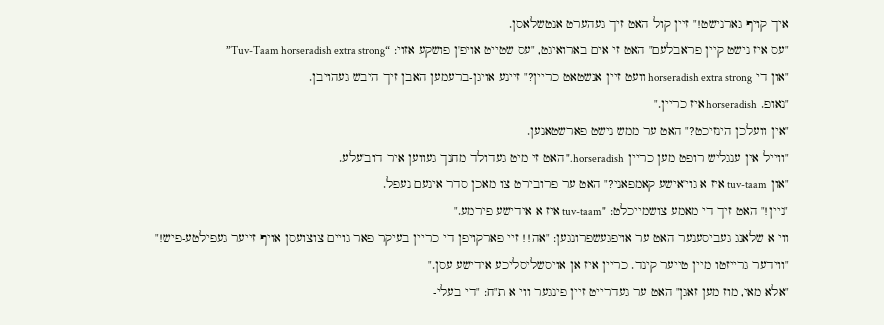איך קויף גארנישט!" זיין קול האט זיך געהערט אנטשלאסן.
"עס איז נישט קיין פראבלעם" האט זי אים בארואיגט, "עס שטייט אויפ'ן פושקע אזוי: “Tuv-Taam horseradish extra strong”
"און די horseradish extra strong וועט זיין אנשטאט כריין?" זיינע אויגן-ברעמען האבן זיך היבש געהויבן.
"נאופ. horseradish איז כריין."
"אין וועלכן הינזיכט?" האט ער ממש נישט פארשטאנען.
"ווייל אין ענגליש רופט מען כריין horseradish." האט זי מיט געדולד מחנך געווען איר דוב'עלע.
"און tuv-taam איז א גוי'אישע קאמפאני?" האט ער פרובירט צו מאכן סדר אינעם נעפל.
"ניין!" האט זיך די מאמע צושמייכלט: "tuv-taam איז א אידישע פירמע."
ווי א שלאנג געביסענער האט ער אויפגעשפרונגען: "אה!! זיי פארקויפן די כריין בעיקר פאר גויים צוצועסן אויף זייער געפילטע-פיש!"
"ווידער גרייזטו מיין טייער קינד. כריין איז אן אויסשליסליכע אידישע עסן."
"אלא מאי, מוז מען זאגן" האט ער געדרייט זיין פינגער ווי א ת"ח: "די בעלי-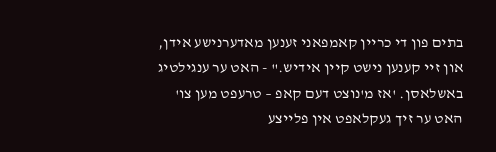בתים פון די כריין קאמפאני זענען מאדערנישע אידן, און זיי קענען נישט קיין אידיש." - האט ער ענגילטיג באשלאסן. 'אז מ'נוצט דעם קאפ – טרעפט מען צו' האט ער זיך געקלאפט אין פלייצע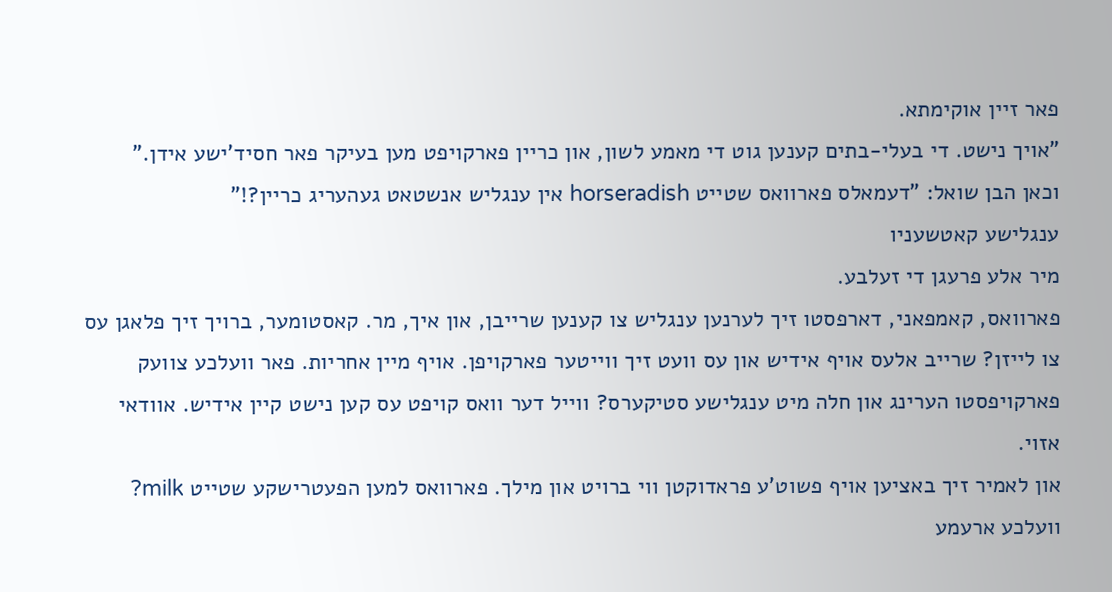פאר זיין אוקימתא.
"אויך נישט. די בעלי-בתים קענען גוט די מאמע לשון, און כריין פארקויפט מען בעיקר פאר חסיד'ישע אידן."
וכאן הבן שואל: "דעמאלס פארוואס שטייט horseradish אין ענגליש אנשטאט געהעריג כריין?!"
ענגלישע קאטשעניו
מיר אלע פרעגן די זעלבע.
פארוואס, קאמפאני, דארפסטו זיך לערנען ענגליש צו קענען שרייבן, און איך, מר. קאסטומער, ברויך זיך פלאגן עס צו לייזן? שרייב אלעס אויף אידיש און עס וועט זיך ווייטער פארקויפן. אויף מיין אחריות. פאר וועלכע צוועק פארקויפסטו הערינג און חלה מיט ענגלישע סטיקערס? ווייל דער וואס קויפט עס קען נישט קיין אידיש. אוודאי אזוי.
און לאמיר זיך באציען אויף פשוט'ע פראדוקטן ווי ברויט און מילך. פארוואס למען הפעטרישקע שטייט milk? וועלכע ארעמע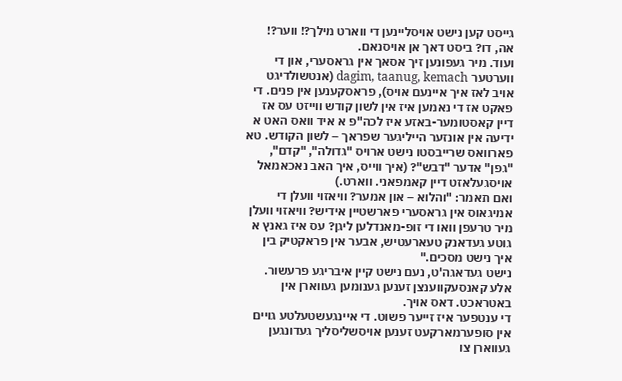גייסט קען נישט אויסליינען די ווארט מילך?! ווער?! אה, דו? ביסט דאך אן אויסנאם.
ועוד. מיר געפונען זיך אסאך אין גראסערי, און די ווערטער dagim, taanug, kemach (אנטשולדיגט אויב לאז איך איינעם אויס), פראסקענען אין פנים. די פאקט אז די נאמען איז אין לשון קודש ווייזט עס אז דיין קאסטומער-באזע איז לכה"פ א איד וואס האט א ידיעה אין אונזער הייליגער שפראך – לשון הקודש. טא פארוואס שרייבסטו נישט ארויס "גדולה", "קדם", "גפן" אדער "דבש"? (איך ווייס, איך האב נאכאמאל אויסגעלאזט דיין קאמפאני. ווארט.)
ואם תאמר: "והלוא – און אמער? וויאזוי וועלן די אמיגאוס אין גראסערי פארשטיין אידיש? וויאזוי וועלן מיר טרעפן וואו די זופ-מאנדלען ליגן? עס איז גאנץ א גוטע געדאנק טעארעטיש, אבער אין פראקטיק בין איך נישט מסכים."
נישט געדאגה'ט, נעם נישט קיין איבריגע פרעשור. אלע קאנסעקווענצן זענען גענומען געווארן אין באטראכט. דאס אויך.
די ענטפער איז זייער פשוט. די איינגעשטעלטע גויים אין סופערמארקעט זענען אויסשליסליך געדונגען געווארן צו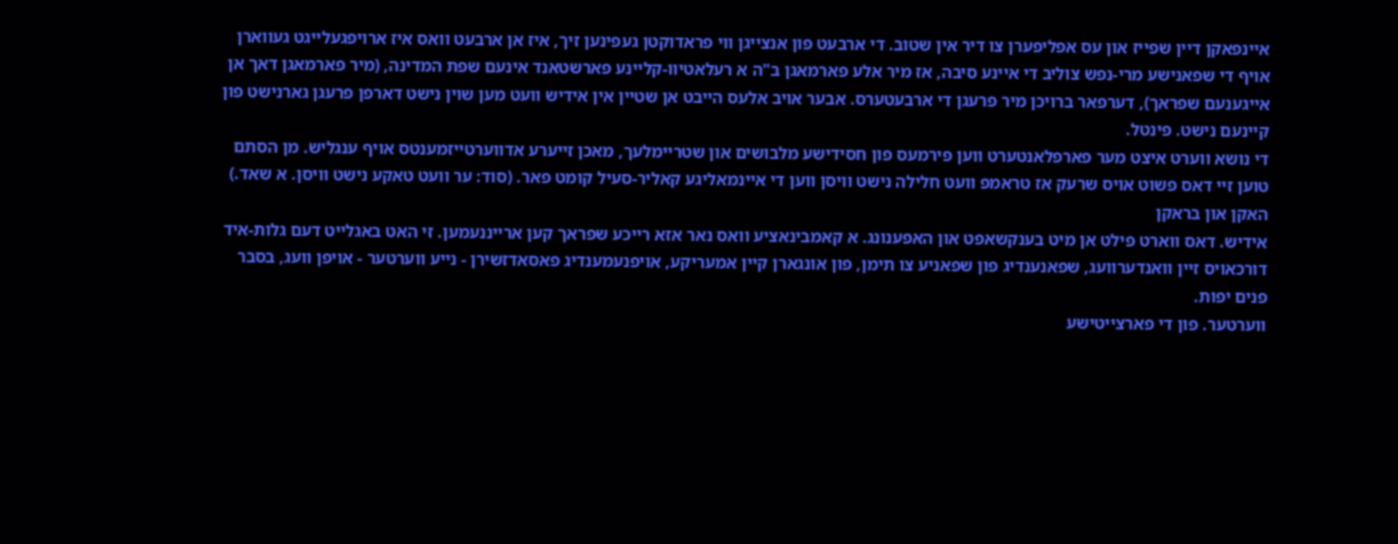איינפאקן דיין שפייז און עס אפליפערן צו דיר אין שטוב. די ארבעט פון אנצייגן ווי פראדוקטן געפינען זיך, איז אן ארבעט וואס איז ארויפגעלייגט געווארן אויף די שפאנישע מרי-נפש צוליב די איינע סיבה, אז מיר אלע פארמאגן ב"ה א רעלאטיוו-קליינע פארשטאנד אינעם שפת המדינה, (מיר פארמאגן דאך אן אייגענעם שפראך), דערפאר ברויכן מיר פרעגן די ארבעטערס. אבער אויב אלעס הייבט אן שטיין אין אידיש וועט מען שוין נישט דארפן פרעגן גארנישט פון קיינעם נישט. פינטל.
די נושא ווערט איצט מער פארפלאנטערט ווען פירמעס פון חסידישע מלבושים און שטריימלעך, מאכן זייערע אדווערטייזמענטס אויף ענגליש. מן הסתם טוען זיי דאס פשוט אויס שרעק אז טראמפ וועט חלילה נישט וויסן ווען די איינמאליגע קאליר-סעיל קומט פאר. (סוד: ער וועט טאקע נישט וויסן. א שאד.)
האקן און בראקן
אידיש. דאס ווארט פילט אן מיט בענקשאפט און האפענונג. א קאמבינאציע וואס נאר אזא רייכע שפראך קען ארייננעמען. זי האט באגלייט דעם גלות-איד דורכאויס זיין וואנדערוועג, שפאנענדיג פון שפאניע צו תימן, פון אונגארן קיין אמעריקע, אויפנעמענדיג פאסאדזשירן - נייע ווערטער - אויפן וועג, בסבר פנים יפות.
ווערטער. פון די פארצייטישע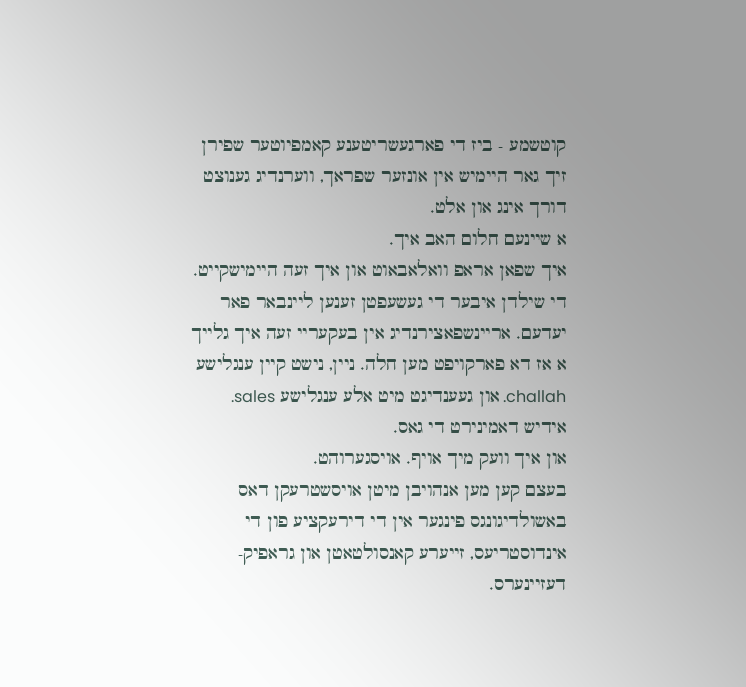קוטשמע - ביז די פארגעשריטענע קאמפיוטער שפירן זיך גאר היימיש אין אונזער שפראך, ווערנדיג גענוצט דורך אינג און אלט.
א שיינעם חלום האב איך.
איך שפאן אראפ וואלאבאוט און איך זעה היימישקייט. די שילדן איבער די געשעפטן זענען ליינבאר פאר יעדעם. אריינשפאצירנדיג אין בעקעריי זעה איך גלייך א אז דא פארקויפט מען חלה. ניין, נישט קיין ענגלישע challah. און געענדיגט מיט אלע ענגלישע sales. אידיש דאמינירט די גאס.
און איך וועק מיך אויף. אויסגערוהט.
בעצם קען מען אנהויבן מיטן אויסשטרעקן דאס באשולדיגונגס פינגער אין די דירעקציע פון די אינדוסטריעס, זייערע קאנסולטאטן און גראפיק-דעזיינערס.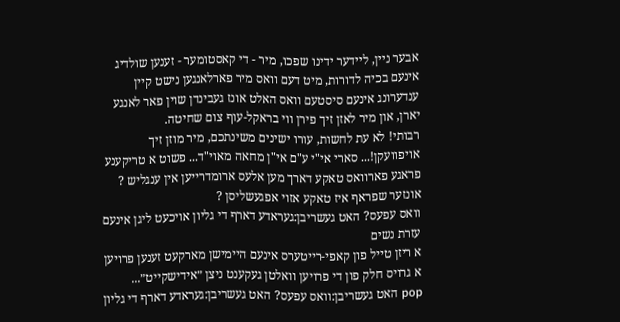אבער ניין, ליידער ידינו שפכו, מיר - די קאסטומער - זענען שולדיג אינעם בכיה לדורות, מיט דעם וואס מיר פארלאנגען נישט קיין ענדערונג אינעם סיסטעם וואס האלט אונז געבינדן שוין פאר לאנגע יארן, און מיר לאזן זיך פירן ווי בראקל-עוף צום שחיטה.
רבותי! לא עת לחשות, עורו ישינים משינתכם, מיר מוזן זיך אויפוועקן!... סארי אי"י ע"ם אי"ן מחאה מאוי"ד... פשוט א טריקענע פראגע פארוואס טאקע דארך מען אלעס ארומדרייען אין ענגליש ? אונזער שפראף איז טאקע אזוי אפגעשליסן ?
וואס עפעס? האט געשריבן:געראדע דארף די גליון אויכעט ליגן אינעם עזרת נשים
א ריזן טייל פון קאפי-רייטערס אינעם היימישן מארקעט זענען פרויען
א גרויס חלק פון די פרויען וואלטן געקענט ניצן ״אידישקייט״...
pop האט געשריבן:וואס עפעס? האט געשריבן:געראדע דארף די גליון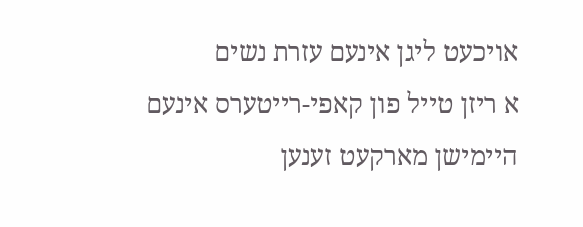אויכעט ליגן אינעם עזרת נשים
א ריזן טייל פון קאפי-רייטערס אינעם היימישן מארקעט זענען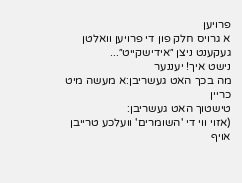פרויען
א גרויס חלק פון די פרויען וואלטן געקענט ניצן ״אידישקייט״...
נישט איך! יעננער
מה בכך האט געשריבן:א מעשה מיט כריין
טישטוך האט געשריבן:
(אזוי ווי די 'השומרים' וועלכע טרייבן אויף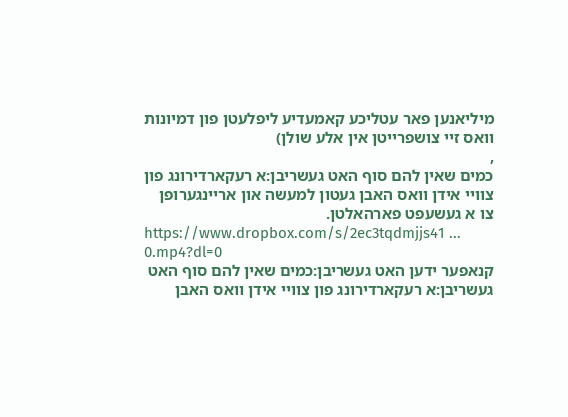מיליאנען פאר עטליכע קאמעדיע ליפלעטן פון דמיונות וואס זיי צושפרייטן אין אלע שולן)
,
כמים שאין להם סוף האט געשריבן:א רעקארדירונג פון צוויי אידן וואס האבן געטון למעשה און אריינגערופן צו א געשעפט פארהאלטן.
https://www.dropbox.com/s/2ec3tqdmjjs41 ... 0.mp4?dl=0
קנאפער ידען האט געשריבן:כמים שאין להם סוף האט געשריבן:א רעקארדירונג פון צוויי אידן וואס האבן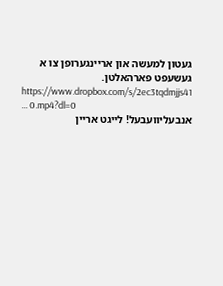געטון למעשה און אריינגערופן צו א געשעפט פארהאלטן.
https://www.dropbox.com/s/2ec3tqdmjjs41 ... 0.mp4?dl=0
אנבעליוועבעל! לייגט אריין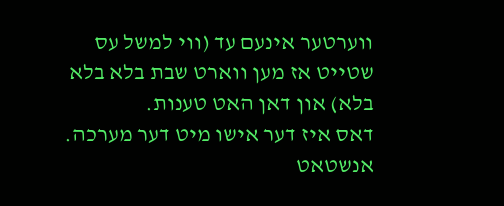ווערטער אינעם עד (ווי למשל עס שטייט אז מען ווארט שבת בלא בלא בלא) און דאן האט טענות.
דאס איז דער אישו מיט דער מערכה. אנשטאט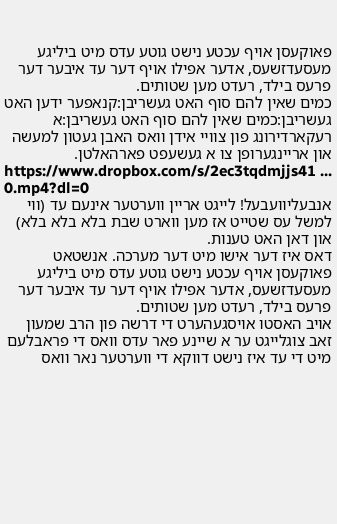פאוקעסן אויף עכטע נישט גוטע עדס מיט ביליגע מעסעדזשעס, אדער אפילו אויף דער עד איבער דער פרעס בילד, רעדט מען שטותים.
כמים שאין להם סוף האט געשריבן:קנאפער ידען האט געשריבן:כמים שאין להם סוף האט געשריבן:א רעקארדירונג פון צוויי אידן וואס האבן געטון למעשה און אריינגערופן צו א געשעפט פארהאלטן.
https://www.dropbox.com/s/2ec3tqdmjjs41 ... 0.mp4?dl=0
אנבעליוועבעל! לייגט אריין ווערטער אינעם עד (ווי למשל עס שטייט אז מען ווארט שבת בלא בלא בלא) און דאן האט טענות.
דאס איז דער אישו מיט דער מערכה. אנשטאט פאוקעסן אויף עכטע נישט גוטע עדס מיט ביליגע מעסעדזשעס, אדער אפילו אויף דער עד איבער דער פרעס בילד, רעדט מען שטותים.
אויב האסטו אויסגעהערט די דרשה פון הרב שמעון זאב צוגלייגט ער א שיינע פאר עדס וואס די פראבלעם מיט די עד איז נישט דווקא די ווערטער נאר וואס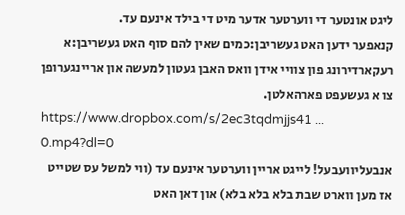ליגט אונטער די ווערטער אדער מיט די בילד אינעם עד.
קנאפער ידען האט געשריבן:כמים שאין להם סוף האט געשריבן:א רעקארדירונג פון צוויי אידן וואס האבן געטון למעשה און אריינגערופן צו א געשעפט פארהאלטן.
https://www.dropbox.com/s/2ec3tqdmjjs41 ... 0.mp4?dl=0
אנבעליוועבעל! לייגט אריין ווערטער אינעם עד (ווי למשל עס שטייט אז מען ווארט שבת בלא בלא בלא) און דאן האט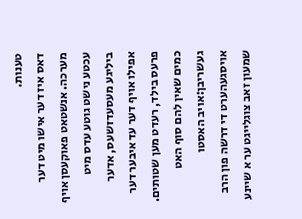טענות.
דאס איז דער אישו מיט דער מערכה. אנשטאט פאוקעסן אויף עכטע נישט גוטע עדס מיט ביליגע מעסעדזשעס, אדער אפילו אויף דער עד איבער דער פרעס בילד, רעדט מען שטותים.
כמים שאין להם סוף האט געשריבן:אויב האסטו אויסגעהערט די דרשה פון הרב שמעון זאב צוגלייגט ער א שיינע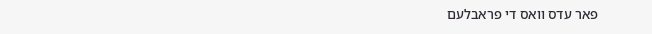פאר עדס וואס די פראבלעם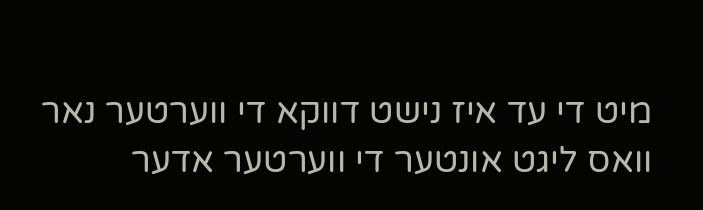מיט די עד איז נישט דווקא די ווערטער נאר וואס ליגט אונטער די ווערטער אדער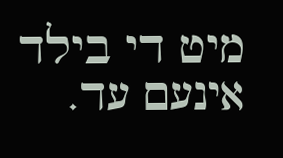מיט די בילד אינעם עד.